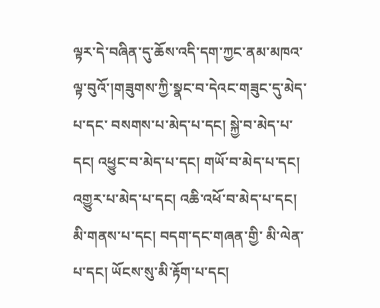ལྟར་དེ་བཞིན་དུ་ཆོས་འདི་དག་ཀྱང་ནམ་མཁའ་ལྟ་བུའོ་།གཟུགས་ཀྱི་སྣང་བ་དེའང་གཟུང་དུ་མེད་པ་དང་ བསགས་པ་མེད་པ་དང། སྐྱེ་བ་མེད་པ་དང། འཕྱུང་བ་མེད་པ་དང། གཡོ་བ་མེད་པ་དང། འགྱུར་པ་མེད་པ་དང། འཆི་འཕོ་བ་མེད་པ་དང། མི་གནས་པ་དང། བདག་དང་གཞན་གྱི་ མི་ལེན་པ་དང། ཡོངས་སུ་མི་རྟོག་པ་དང།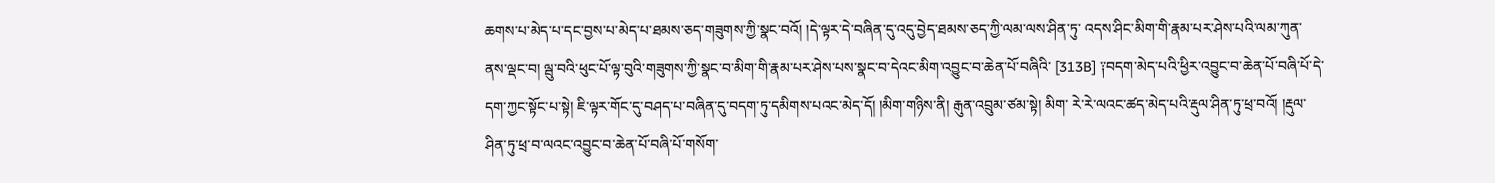ཆགས་པ་མེད་པ་དང་བྱས་པ་མེད་པ་ཐམས་ཅད་གཟུགས་ཀྱི་སྣང་བའོ། །དེ་ལྟར་དེ་བཞིན་དུ་འདུ་བྱེད་ཐམས་ཅད་ཀྱི་ལམ་ལས་ཤིན་ཏུ་ འདས་ཤིང་མིག་གི་རྣམ་པར་ཤེས་པའི་ལམ་ཀུན་ནས་ལྡང་བ། ལྦུ་བའི་ཕུང་པོ་ལྟ་བུའི་གཟུགས་ཀྱི་སྣང་བ་མིག་གི་རྣམ་པར་ཤེས་པས་སྣང་བ་དེའང་མིག་འབྱུང་བ་ཆེན་པོ་བཞིའི་ [313B] ༑བདག་མེད་པའི་ཕྱིར་འབྱུང་བ་ཆེན་པོ་བཞི་པོ་དེ་དག་ཀྱང་སྟོང་པ་སྟེ། ཇི་ལྟར་གོང་དུ་བཤད་པ་བཞིན་དུ་བདག་ཏུ་དམིགས་པའང་མེད་དོ། །མིག་གཉིས་ནི། རྒུན་འབྲུམ་ཙམ་སྟེ། མིག་ རེ་རེ་ལའང་ཚད་མེད་པའི་རྡུལ་ཤིན་ཏུ་ཕྲ་བའོ། །རྡུལ་ཤིན་ཏུ་ཕྲ་བ་ལའང་འབྱུང་བ་ཆེན་པོ་བཞི་པོ་གསོག་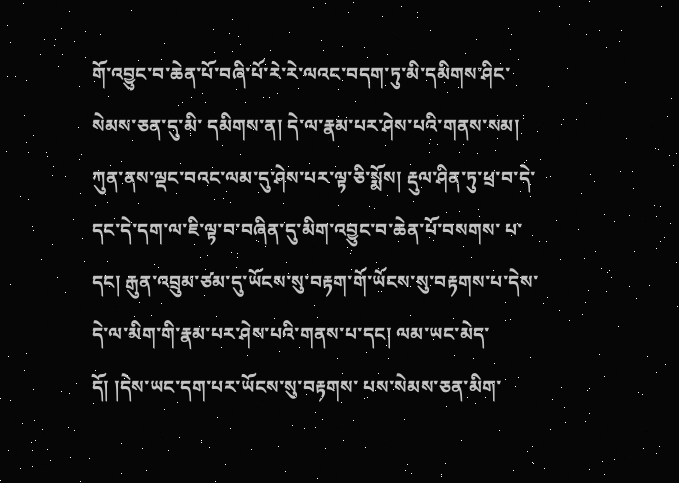གོ་འབྱུང་བ་ཆེན་པོ་བཞི་པོ་རེ་རེ་ལའང་བདག་ཏུ་མི་དམིགས་ཤིང་སེམས་ཅན་དུ་མི་ དམིགས་ན། དེ་ལ་རྣམ་པར་ཤེས་པའི་གནས་སམ། ཀུན་ནས་ལྡང་བའང་ལམ་དུ་ཤེས་པར་ལྟ་ཅི་སྨོས། རྡུལ་ཤིན་ཏུ་ཕྲ་བ་དེ་དང་དེ་དག་ལ་ཇི་ལྟ་བ་བཞིན་དུ་མིག་འབྱུང་བ་ཆེན་པོ་བསགས་ པ་དང། རྒུན་འབྲུམ་ཙམ་དུ་ཡོངས་སུ་བརྟག་གོ་ཡོངས་སུ་བརྟགས་པ་དེས་དེ་ལ་མིག་གི་རྣམ་པར་ཤེས་པའི་གནས་པ་དང། ལམ་ཡང་མེད་དོ། །དེས་ཡང་དག་པར་ཡོངས་སུ་བརྟགས་ པས་སེམས་ཅན་མིག་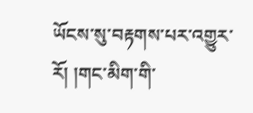ཡོངས་སུ་བརྟགས་པར་འགྱུར་རོ། །གང་མིག་གི་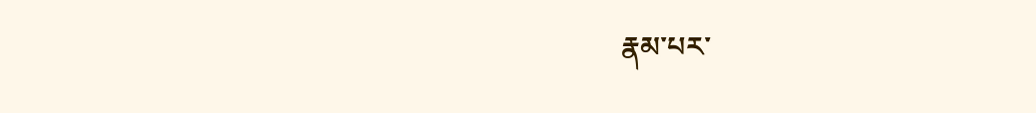རྣམ་པར་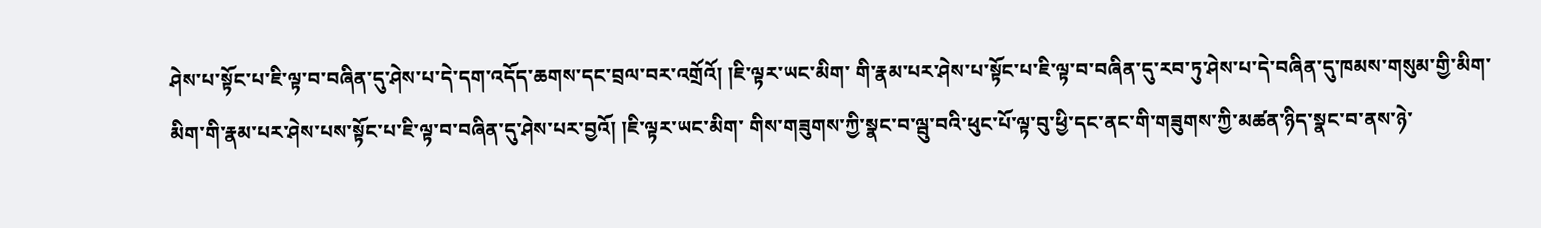ཤེས་པ་སྟོང་པ་ཇི་ལྟ་བ་བཞིན་དུ་ཤེས་པ་དེ་དག་འདོད་ཆགས་དང་བྲལ་བར་འགྲོའོ། །ཇི་ལྟར་ཡང་མིག་ གི་རྣམ་པར་ཤེས་པ་སྟོང་པ་ཇི་ལྟ་བ་བཞིན་དུ་རབ་ཏུ་ཤེས་པ་དེ་བཞིན་དུ་ཁམས་གསུམ་གྱི་མིག་མིག་གི་རྣམ་པར་ཤེས་པས་སྟོང་པ་ཇི་ལྟ་བ་བཞིན་དུ་ཤེས་པར་བྱའོ། །ཇི་ལྟར་ཡང་མིག་ གིས་གཟུགས་ཀྱི་སྣང་བ་ལྦུ་བའི་ཕུང་པོ་ལྟ་བུ་ཕྱི་དང་ནང་གི་གཟུགས་ཀྱི་མཚན་ཉིད་སྣང་བ་ནས་ཉེ་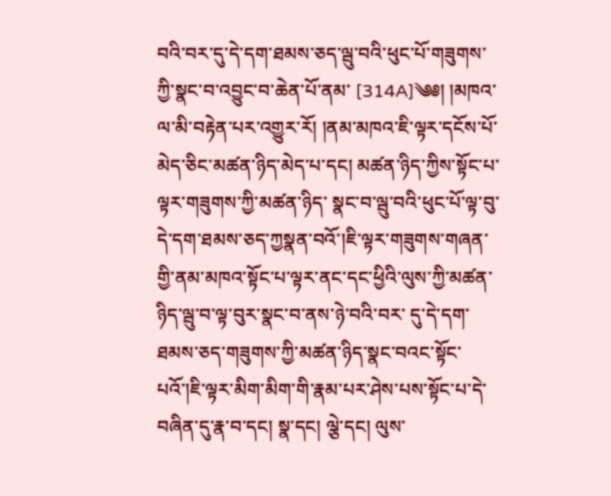བའི་བར་དུ་དེ་དག་ཐམས་ཅད་ལྦུ་བའི་ཕུང་པོ་གཟུགས་ཀྱི་སྣང་བ་འབྱུང་བ་ཆེན་པོ་ནམ་ [314A]༄༅། །མཁའ་ལ་མི་བརྟེན་པར་འགྱུར་རོ། །ནམ་མཁའ་ཇི་ལྟར་དངོས་པོ་མེད་ཅིང་མཚན་ཉིད་མེད་པ་དང། མཚན་ཉིད་ཀྱིས་སྟོང་པ་ལྟར་གཟུགས་ཀྱི་མཚན་ཉིད་ སྣང་བ་ལྦུ་བའི་ཕུང་པོ་ལྟ་བུ་དེ་དག་ཐམས་ཅད་ཀྱསྣན་བའོ་།ཇི་ལྟར་གཟུགས་གཞན་གྱི་ནམ་མཁའ་སྟོང་པ་ལྟར་ནང་དང་ཕྱིའི་ལུས་ཀྱི་མཚན་ཉིད་ལྦུ་བ་ལྟ་བུར་སྣང་བ་ནས་ཉེ་བའི་བར་ དུ་དེ་དག་ཐམས་ཅད་གཟུགས་ཀྱི་མཚན་ཉིད་སྣང་བའང་སྟོང་པའོ་།ཇི་ལྟར་མིག་མིག་གི་རྣམ་པར་ཤེས་པས་སྟོང་པ་དེ་བཞིན་དུ་རྣ་བ་དང། སྣ་དང། ལྕེ་དང། ལུས་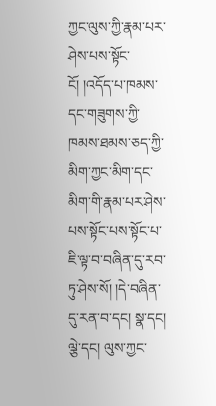ཀྱང་ལུས་ཀྱི་རྣམ་པར་ ཤེས་པས་སྟོང་ངོ། །འདོད་པ་ཁམས་དང་གཟུགས་ཀྱི་ཁམས་ཐམས་ཅད་ཀྱི་མིག་ཀྱང་མིག་དང་མིག་གི་རྣམ་པར་ཤེས་པས་སྟོང་པས་སྟོང་པ་ཇི་ལྟ་བ་བཞིན་དུ་རབ་ཏུ་ཤེས་སོ། །དེ་བཞིན་ དུ་རན་བ་དང། སྣ་དང། ལྕེ་དང། ལུས་ཀྱང་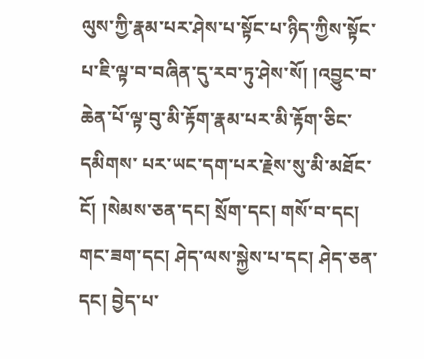ལུས་ཀྱི་རྣམ་པར་ཤེས་པ་སྟོང་པ་ཉིད་ཀྱིས་སྟོང་པ་ཇི་ལྟ་བ་བཞིན་དུ་རབ་ཏུ་ཤེས་སོ། །འབྱུང་བ་ཆེན་པོ་ལྟ་བུ་མི་རྟོག་རྣམ་པར་མི་རྟོག་ཅིང་དམིགས་ པར་ཡང་དག་པར་རྗེས་སུ་མི་མཐོང་ངོ། །སེམས་ཅན་དང། སྲོག་དང། གསོ་བ་དང། གང་ཟག་དང། ཤེད་ལས་སྐྱེས་པ་དང། ཤེད་ཅན་དང། བྱེད་པ་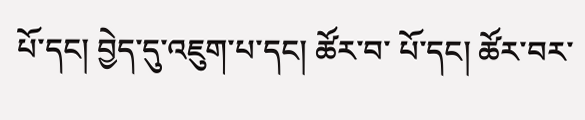པོ་དང། བྱེད་དུ་འཇུག་པ་དང། ཚོར་བ་ པོ་དང། ཚོར་བར་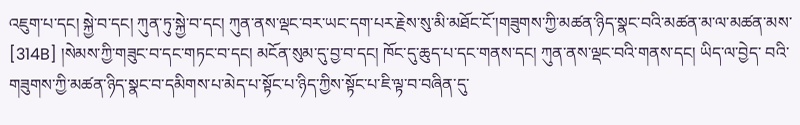འཇུག་པ་དང། སྐྱེ་བ་དང། ཀུན་ཏུ་སྐྱེ་བ་དང། ཀུན་ནས་ལྡང་བར་ཡང་དག་པར་རྗེས་སུ་མི་མཐོང་ངོ་།གཟུགས་ཀྱི་མཚན་ཉིད་སྣང་བའི་མཚན་མ་ལ་མཚན་མས་ [314B] །སེམས་ཀྱི་གཟུང་བ་དང་གཏང་བ་དང། མངོན་སུམ་དུ་བྱ་བ་དང། ཁོང་དུ་ཆུད་པ་དང་གནས་དང། ཀུན་ནས་ལྡང་བའི་གནས་དང། ཡིད་ལ་བྱེད་ བའི་གཟུགས་ཀྱི་མཚན་ཉིད་སྣང་བ་དམིགས་པ་མེད་པ་སྟོང་པ་ཉིད་ཀྱིས་སྟོང་པ་ཇི་ལྟ་བ་བཞིན་དུ་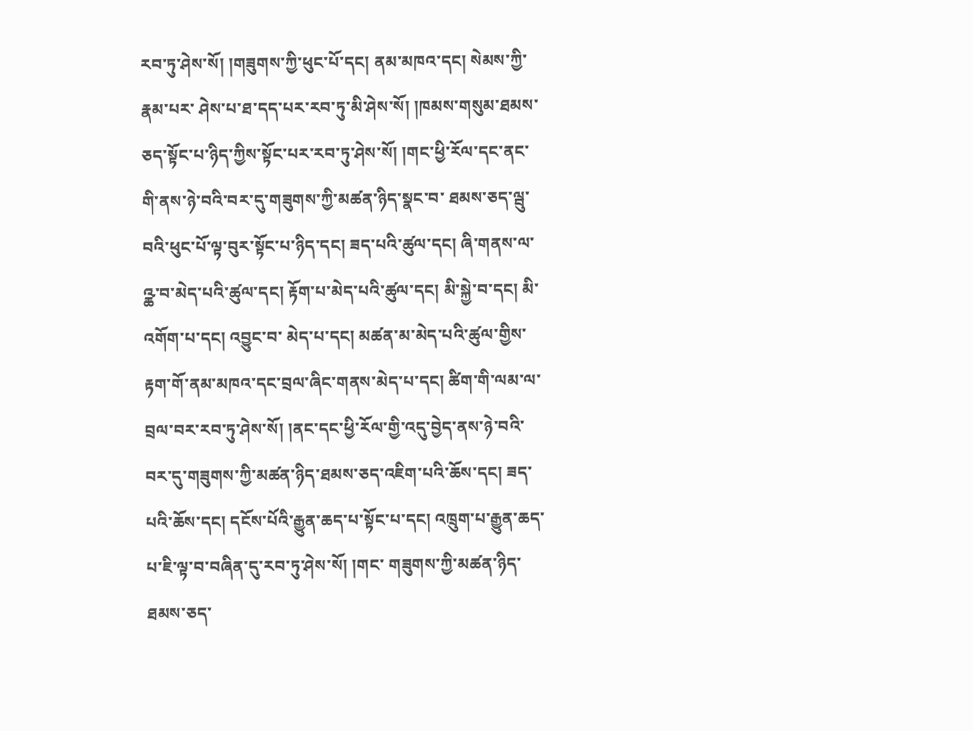རབ་ཏུ་ཤེས་སོ། །གཟུགས་ཀྱི་ཕུང་པོ་དང། ནམ་མཁའ་དང། སེམས་ཀྱི་རྣམ་པར་ ཤེས་པ་ཐ་དད་པར་རབ་ཏུ་མི་ཤེས་སོ། །ཁམས་གསུམ་ཐམས་ཅད་སྟོང་པ་ཉིད་ཀྱིས་སྟོང་པར་རབ་ཏུ་ཤེས་སོ། །གང་ཕྱི་རོལ་དང་ནང་གི་ནས་ཉེ་བའི་བར་དུ་གཟུགས་ཀྱི་མཚན་ཉིད་སྣང་བ་ ཐམས་ཅད་ལྦུ་བའི་ཕུང་པོ་ལྟ་བུར་སྟོང་པ་ཉིད་དང། ཟད་པའི་ཚུལ་དང། ཞི་གནས་ལ་འྪ་བ་མེད་པའི་ཚུལ་དང། རྟོག་པ་མེད་པའི་ཚུལ་དང། མི་སྐྱེ་བ་དང། མི་འགོག་པ་དང། འབྱུང་བ་ མེད་པ་དང། མཚན་མ་མེད་པའི་ཚུལ་གྱིས་རྟག་གོ་ནམ་མཁའ་དང་བྲལ་ཞིང་གནས་མེད་པ་དང། ཚིག་གི་ལམ་ལ་བྲལ་བར་རབ་ཏུ་ཤེས་སོ། །ནང་དང་ཕྱི་རོལ་གྱི་འདུ་བྱེད་ནས་ཉེ་བའི་ བར་དུ་གཟུགས་ཀྱི་མཚན་ཉིད་ཐམས་ཅད་འཇིག་པའི་ཆོས་དང། ཟད་པའི་ཆོས་དང། དངོས་པོའི་རྒྱུན་ཆད་པ་སྟོང་པ་དང། འཁྲུག་པ་རྒྱུན་ཆད་པ་ཇི་ལྟ་བ་བཞིན་དུ་རབ་ཏུ་ཤེས་སོ། །གང་ གཟུགས་ཀྱི་མཚན་ཉིད་ཐམས་ཅད་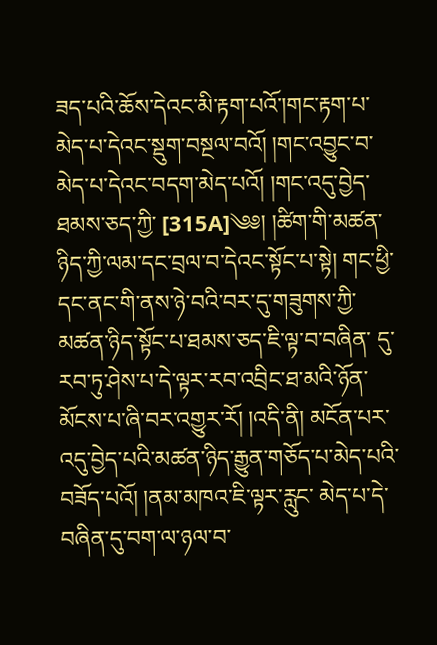ཟད་པའི་ཆོས་དེའང་མི་རྟག་པའོ་།གང་རྟག་པ་མེད་པ་དེའང་སྡུག་བསྔལ་བའོ། །གང་འབྱུང་བ་མེད་པ་དེའང་བདག་མེད་པའོ། །གང་འདུ་བྱེད་ཐམས་ཅད་ཀྱི་ [315A]༄༅། །ཚིག་གི་མཚན་ཉིད་ཀྱི་ལམ་དང་བྲལ་བ་དེའང་སྟོང་པ་སྟེ། གང་ཕྱི་དང་ནང་གི་ནས་ཉེ་བའི་བར་དུ་གཟུགས་ཀྱི་མཚན་ཉིད་སྟོང་པ་ཐམས་ཅད་ཇི་ལྟ་བ་བཞིན་ དུ་རབ་ཏུ་ཤེས་པ་དེ་ལྟར་རབ་འབྲིང་ཐ་མའི་ཉོན་མོངས་པ་ཞི་བར་འགྱུར་རོ། །འདི་ནི། མངོན་པར་འདུ་བྱེད་པའི་མཚན་ཉིད་རྒྱུན་གཅོད་པ་མེད་པའི་བཟོད་པའོ། །ནམ་མཁའ་ཇི་ལྟར་རླུང་ མེད་པ་དེ་བཞིན་དུ་བག་ལ་ཉལ་བ་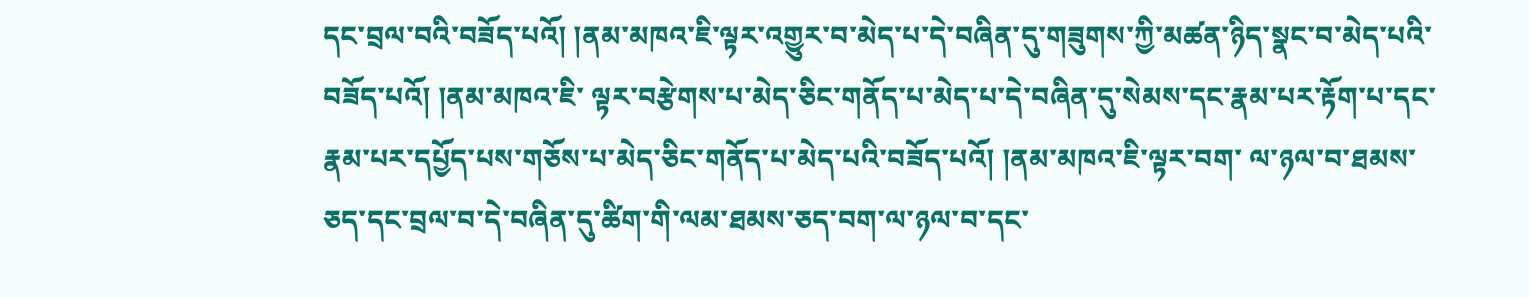དང་བྲལ་བའི་བཟོད་པའོ། །ནམ་མཁའ་ཇི་ལྟར་འགྱུར་བ་མེད་པ་དེ་བཞིན་དུ་གཟུགས་ཀྱི་མཚན་ཉིད་སྣང་བ་མེད་པའི་བཟོད་པའོ། །ནམ་མཁའ་ཇི་ ལྟར་བརྩེགས་པ་མེད་ཅིང་གནོད་པ་མེད་པ་དེ་བཞིན་དུ་སེམས་དང་རྣམ་པར་རྟོག་པ་དང་རྣམ་པར་དཔྱོད་པས་གཅོས་པ་མེད་ཅིང་གནོད་པ་མེད་པའི་བཟོད་པའོ། །ནམ་མཁའ་ཇི་ལྟར་བག་ ལ་ཉལ་བ་ཐམས་ཅད་དང་བྲལ་བ་དེ་བཞིན་དུ་ཚིག་གི་ལམ་ཐམས་ཅད་བག་ལ་ཉལ་བ་དང་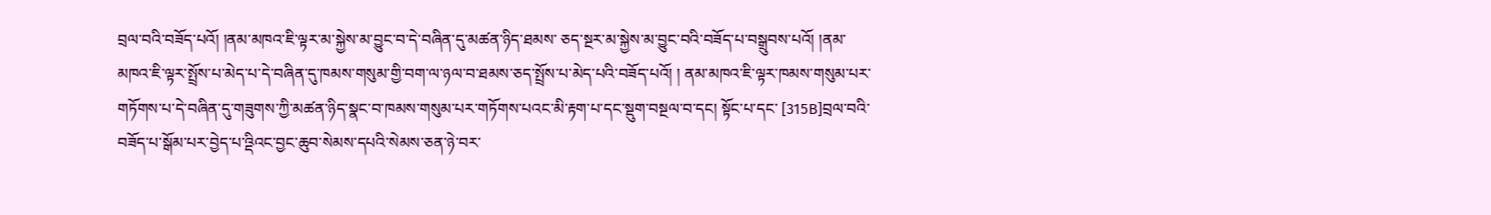བྲལ་བའི་བཟོད་པའོ། །ནམ་མཁའ་ཇི་ལྟར་མ་སྐྱེས་མ་བྱུང་བ་དེ་བཞིན་དུ་མཚན་ཉིད་ཐམས་ ཅད་སྔར་མ་སྐྱེས་མ་བྱུང་བའི་བཟོད་པ་བསྒྲུབས་པའོ། །ནམ་མཁའ་ཇི་ལྟར་སྤྲོས་པ་མེད་པ་དེ་བཞིན་དུ་ཁམས་གསུམ་གྱི་བག་ལ་ཉལ་བ་ཐམས་ཅད་སྤྲོས་པ་མེད་པའི་བཟོད་པའོ། ། ནམ་མཁའ་ཇི་ལྟར་ཁམས་གསུམ་པར་གཏོགས་པ་དེ་བཞིན་དུ་གཟུགས་ཀྱི་མཚན་ཉིད་སྣང་བ་ཁམས་གསུམ་པར་གཏོགས་པའང་མི་རྟག་པ་དང་སྡུག་བསྔལ་བ་དང། སྟོང་པ་དང་ [315B]བྲལ་བའི་བཟོད་པ་སྒོམ་པར་བྱེད་པ་འྡིའང་བྱང་ཆུབ་སེམས་དཔའི་སེམས་ཅན་ཉེ་བར་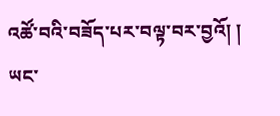འཚོ་བའི་བཟོད་པར་བལྟ་བར་བྱའོ། ། ཡང་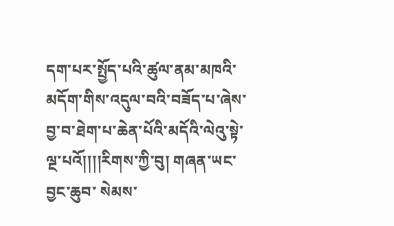དག་པར་སྤྱོད་པའི་ཚུལ་ནམ་མཁའི་མདོག་གིས་འདུལ་བའི་བཟོད་པ་ཞེས་བྱ་བ་ཐེག་པ་ཆེན་པོའི་མདོའི་ལེའུ་སྟེ་ལྔ་པའོ།།།།རིགས་ཀྱི་བུ། གཞན་ཡང་བྱང་ཆུབ་ སེམས་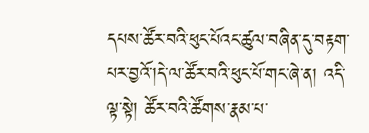དཔས་ཚོར་བའི་ཕུང་པོའང་ཚུལ་བཞིན་དུ་བརྟག་པར་བྱའོ་།དེ་ལ་ཚོར་བའི་ཕུང་པོ་གང་ཞེ་ན། འདི་ལྟ་སྟེ། ཚོར་བའི་ཚོགས་རྣམ་པ་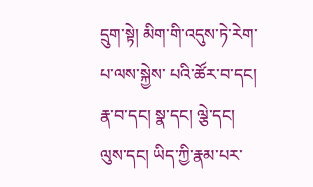དྲུག་སྟེ། མིག་གི་འདུས་ཏེ་རེག་པ་ལས་སྐྱེས་ པའི་ཚོར་བ་དང། རྣ་བ་དང། སྣ་དང། ལྕེ་དང། ལུས་དང། ཡིད་ཀྱི་རྣམ་པར་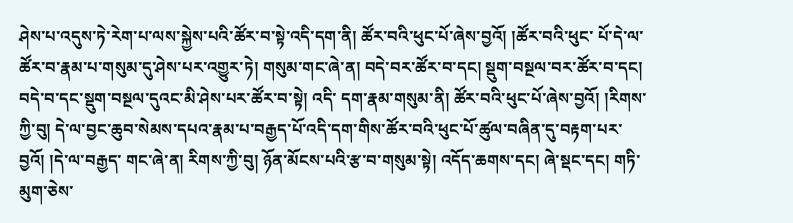ཤེས་པ་འདུས་ཏེ་རེག་པ་ལས་སྐྱེས་པའི་ཚོར་བ་སྟེ་འདི་དག་ནི། ཚོར་བའི་ཕུང་པོ་ཞེས་བྱའོ། །ཚོར་བའི་ཕུང་ པོ་དེ་ལ་ཚོར་བ་རྣམ་པ་གསུམ་དུ་ཤེས་པར་འགྱུར་ཏེ། གསུམ་གང་ཞེ་ན། བདེ་བར་ཚོར་བ་དང། སྡུག་བསྔལ་བར་ཚོར་བ་དང། བདེ་བ་དང་སྡུག་བསྔལ་དུའང་མི་ཤེས་པར་ཚོར་བ་སྟེ། འདི་ དག་རྣམ་གསུམ་ནི། ཚོར་བའི་ཕུང་པོ་ཞེས་བྱའོ། །རིགས་ཀྱི་བུ། དེ་ལ་བྱང་ཆུབ་སེམས་དཔའ་རྣམ་པ་བརྒྱད་པོ་འདི་དག་གིས་ཚོར་བའི་ཕུང་པོ་ཚུལ་བཞིན་དུ་བརྟག་པར་བྱའོ། །དེ་ལ་བརྒྱད་ གང་ཞེ་ན། རིགས་ཀྱི་བུ། ཉོན་མོངས་པའི་རྩ་བ་གསུམ་སྟེ། འདོད་ཆགས་དང། ཞེ་སྡང་དང། གཏི་མུག་ཅེས་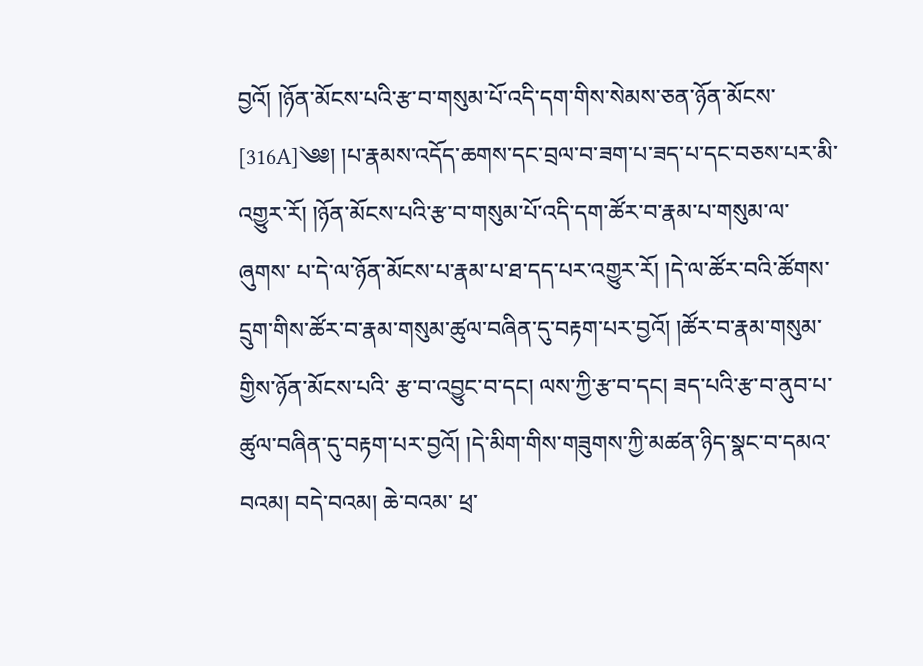བྱའོ། །ཉོན་མོངས་པའི་རྩ་བ་གསུམ་པོ་འདི་དག་གིས་སེམས་ཅན་ཉོན་མོངས་ [316A]༄༅། །པ་རྣམས་འདོད་ཆགས་དང་བྲལ་བ་ཟག་པ་ཟད་པ་དང་བཅས་པར་མི་འགྱུར་རོ། །ཉོན་མོངས་པའི་རྩ་བ་གསུམ་པོ་འདི་དག་ཚོར་བ་རྣམ་པ་གསུམ་ལ་ཞུགས་ པ་དེ་ལ་ཉོན་མོངས་པ་རྣམ་པ་ཐ་དད་པར་འགྱུར་རོ། །དེ་ལ་ཚོར་བའི་ཚོགས་དྲུག་གིས་ཚོར་བ་རྣམ་གསུམ་ཚུལ་བཞིན་དུ་བརྟག་པར་བྱའོ། །ཚོར་བ་རྣམ་གསུམ་གྱིས་ཉོན་མོངས་པའི་ རྩ་བ་འབྱུང་བ་དང། ལས་ཀྱི་རྩ་བ་དང། ཟད་པའི་རྩ་བ་ནུབ་པ་ཚུལ་བཞིན་དུ་བརྟག་པར་བྱའོ། །དེ་མིག་གིས་གཟུགས་ཀྱི་མཚན་ཉིད་སྣང་བ་དམའ་བའམ། བདེ་བའམ། ཆེ་བའམ་ ཕྲ་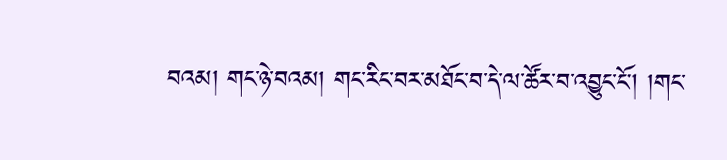བའམ། གང་ཉེ་བའམ། གང་རིང་བར་མཐོང་བ་དེ་ལ་ཚོར་བ་འབྱུང་ངོ། །གང་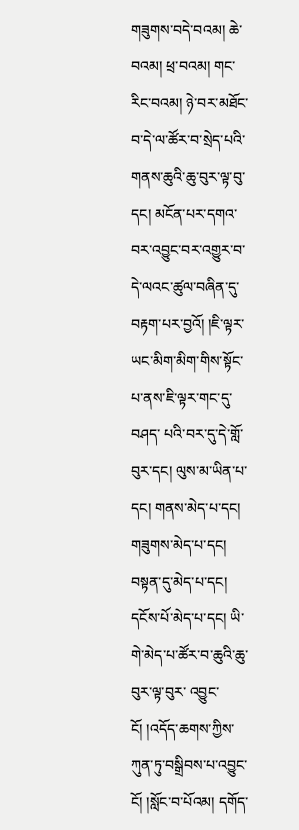གཟུགས་བདེ་བའམ། ཆེ་བའམ། ཕྲ་བའམ། གང་རིང་བའམ། ཉེ་བར་མཐོང་བ་དེ་ལ་ཚོར་བ་སྲེད་པའི་ གནས་ཆུའི་ཆུ་བུར་ལྟ་བུ་དང། མངོན་པར་དགའ་བར་འབྱུང་བར་འགྱུར་བ་དེ་ལའང་ཚུལ་བཞིན་དུ་བརྟག་པར་བྱའོ། །ཇི་ལྟར་ཡང་མིག་མིག་གིས་སྟོང་པ་ནས་ཇི་ལྟར་གང་དུ་བཤད་ པའི་བར་དུ་དེ་གློ་བུར་དང། ལུས་མ་ཡིན་པ་དང། གནས་མེད་པ་དང། གཟུགས་མེད་པ་དང། བསྟན་དུ་མེད་པ་དང། དངོས་པོ་མེད་པ་དང། ཡི་གེ་མེད་པ་ཚོར་བ་ཆུའི་ཆུ་བུར་ལྟ་བུར་ འབྱུང་ངོ། །འདོད་ཆགས་ཀྱིས་ཀུན་ཏུ་བསྒྲིབས་པ་འབྱུང་ངོ། །སློང་བ་པོའམ། དགོད་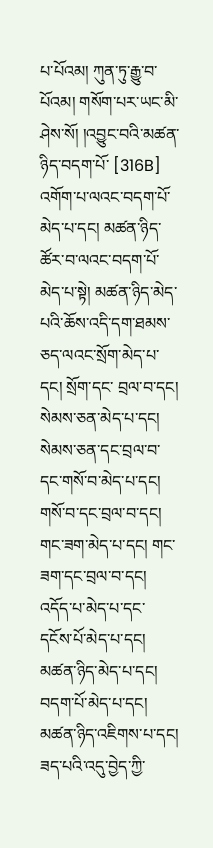པ་པོའམ། ཀུན་ཏུ་རྒྱུ་བ་པོའམ། གསོག་པར་ཡང་མི་ཤེས་སོ། །འབྱུང་བའི་མཚན་ཉིད་བདག་པོ་ [316B] འགོག་པ་ལའང་བདག་པོ་མེད་པ་དང། མཚན་ཉིད་ཚོར་བ་ལའང་བདག་པོ་མེད་པ་སྟེ། མཚན་ཉིད་མེད་པའི་ཆོས་འདི་དག་ཐམས་ཅད་ལའང་སྲོག་མེད་པ་དང། སྲོག་དང་ བྲལ་བ་དང། སེམས་ཅན་མེད་པ་དང། སེམས་ཅན་དང་བྲལ་བ་དང་གསོ་བ་མེད་པ་དང། གསོ་བ་དང་བྲལ་བ་དང། གང་ཟག་མེད་པ་དང། གང་ཟག་དང་བྲལ་བ་དང། འདོད་པ་མེད་པ་དང་ དངོས་པོ་མེད་པ་དང། མཚན་ཉིད་མེད་པ་དང། བདག་པོ་མེད་པ་དང། མཚན་ཉིད་འཇིགས་པ་དང། ཟད་པའི་འདུ་བྱེད་ཀྱི་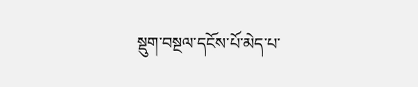སྡུག་བསྔལ་དངོས་པོ་མེད་པ་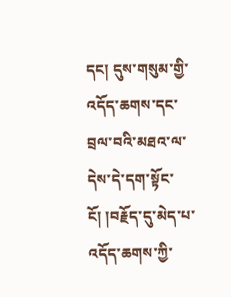དང། དུས་གསུམ་གྱི་འདོད་ཆགས་དང་ བྲལ་བའི་མཐའ་ལ་དེས་དེ་དག་སྟོང་ངོ། །བརྗོད་དུ་མེད་པ་འདོད་ཆགས་ཀྱི་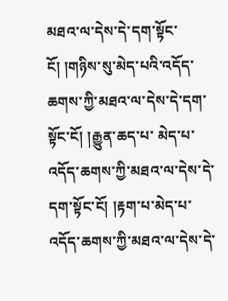མཐའ་ལ་དེས་དེ་དག་སྟོང་ངོ། །གཉིས་སུ་མེད་པའི་འདོད་ཆགས་ཀྱི་མཐའ་ལ་དེས་དེ་དག་སྟོང་ངོ། །རྒྱུན་ཆད་པ་ མེད་པ་འདོད་ཆགས་ཀྱི་མཐའ་ལ་དེས་དེ་དག་སྟོང་ངོ། །རྟག་པ་མེད་པ་འདོད་ཆགས་ཀྱི་མཐའ་ལ་དེས་དེ་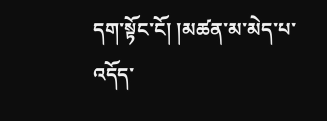དག་སྟོང་ངོ། །མཚན་མ་མེད་པ་འདོད་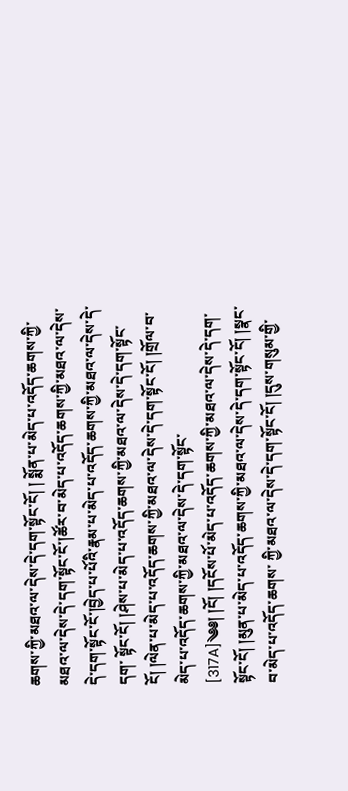ཆགས་ཀྱི་མཐའ་ལ་དེས་དེ་དག་སྟོང་ངོ། ། སྨོན་པ་མེད་པ་འདོད་ཆགས་ཀྱི་མཐའ་ལ་དེས་དེ་དག་སྟོང་ངོ་།ཚོར་བ་མེད་པ་འདོད་ཆགས་ཀྱི་མཐའ་ལ་དེས་དེ་དག་སྟོང་ངོ་།བྱེད་པ་པོའི་རྣམ་པ་མེད་པ་འདོད་ཆགས་ཀྱི་མཐའ་ལ་དེས་དེ་དག་ སྟོང་ངོ། །ཤེས་པ་མེད་པ་འདོད་ཆགས་ཀྱི་མཐའ་ལ་དེས་དེ་དག་སྟོང་ངོ། །ལེན་པ་མེད་པ་འདོད་ཆགས་ཀྱི་མཐའ་ལ་དེས་དེ་དག་སྟོང་ངོ། །གྲོལ་བ་མེད་པ་འདོད་ཆགས་ཀྱི་མཐའ་ལ་དེས་དེ་དག་སྟོང་ [317A]༄༅། །ངོ། །དངོས་པོ་མེད་པ་འདོད་ཆགས་ཀྱི་མཐའ་ལ་དེས་དེ་དག་སྟོང་ངོ། །མུན་པ་མེད་པ་འདོད་ཆགས་ཀྱི་མཐའ་ལ་དེས་དེ་དག་སྟོང་ངོ། །སྣང་བ་མེད་པ་འདོད་ཆགས་ ཀྱི་མཐའ་ལ་དེས་དེ་དག་སྟོང་ངོ། །དུས་གསུམ་གྱི་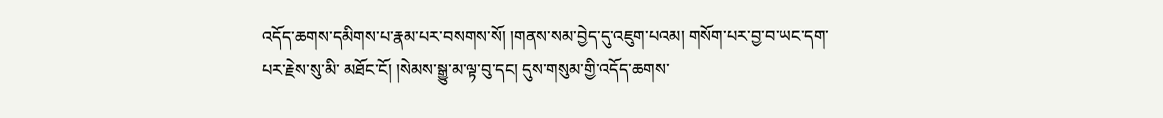འདོད་ཆགས་དམིགས་པ་རྣམ་པར་བསགས་སོ། །གནས་སམ་བྱེད་དུ་འཇུག་པའམ། གསོག་པར་བྱ་བ་ཡང་དག་པར་རྗེས་སུ་མི་ མཐོང་ངོ། །སེམས་སྒྱུ་མ་ལྟ་བུ་དང། དུས་གསུམ་གྱི་འདོད་ཆགས་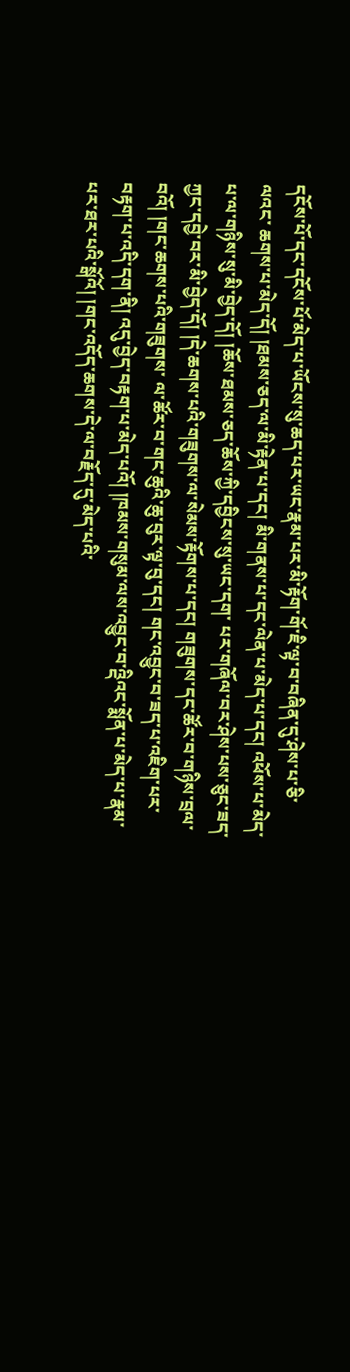དངོས་པོ་དང་དངོས་པོ་མེད་པ་ཡོངས་སུ་ཆད་པར་ཡང་རྣམ་པར་མི་རྟོག་གོ་ཇི་ལྟ་བ་བཞིན་དུ་ཤེས་པ་ཅི་ལའང་ ཆགས་པ་མེད་དོ། །ཐམས་ཅད་ལ་མི་རྟེན་པ་དང། མི་གནས་པ་དང་ལེན་པ་མེད་པ་དང། འཕོས་པ་མེད་པ་ལ་གཉིས་སུ་མི་བྱེད་དོ། །ཆོས་ཐམས་ཅད་ཆོས་ཀྱི་དབྱིངས་སུ་ཡང་དག་ པར་གཞོལ་བར་ཤེས་པས་ཅུང་ཟད་ཀྱང་དབྱེ་བར་མི་བྱེད་དོ། །དེ་ཆགས་པའི་གཟུགས་ལ་སེམས་རྟོགས་པ་དང། གཟུགས་དང་ཚོར་བ་གཉིས་བྲལ་བའོ། །གང་ཆགས་པའི་གཟུགས་ ལ་ཚོར་བ་གང་ཆུའི་ཆུ་བུར་ལྟ་བུ་དང། གང་འབྱུང་བ་ཟད་པ་འཇིག་པར་བརྟག་པ་འདི་དག་ནི། འདུ་བྱེད་བརྟག་པ་མེད་པའོ། །ཁམས་གསུམ་ལས་འབྱུང་བ་འྡིའང་སྨོན་པ་མེད་པ་རྣམ་ པར་ཐར་པའི་སྒོའོ། །གང་འདོད་ཆགས་དེ་ལ་བརྗོད་དུ་མེད་པའི་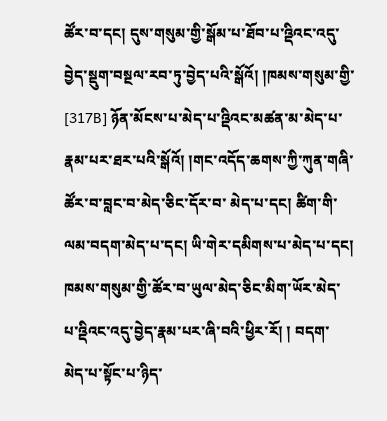ཚོར་བ་དང། དུས་གསུམ་གྱི་སྒོམ་པ་ཐོབ་པ་འྡིའང་འདུ་བྱེད་སྡུག་བསྔལ་རབ་ཏུ་བྱེད་པའི་སྒོའོ། །ཁམས་གསུམ་གྱི་ [317B] ཉོན་མོངས་པ་མེད་པ་འྡིའང་མཚན་མ་མེད་པ་རྣམ་པར་ཐར་པའི་སྒོའོ། །གང་འདོད་ཆགས་ཀྱི་ཀུན་གཞི་ཚོར་བ་བླང་བ་མེད་ཅིང་དོར་བ་ མེད་པ་དང། ཚིག་གི་ལམ་བདག་མེད་པ་དང། ཡི་གེར་དམིགས་པ་མེད་པ་དང། ཁམས་གསུམ་གྱི་ཚོར་བ་ཡུལ་མེད་ཅིང་མིག་ཡོར་མེད་པ་འྡིའང་འདུ་བྱེད་རྣམ་པར་ཞི་བའི་ཕྱིར་རོ། ། བདག་མེད་པ་སྟོང་པ་ཉིད་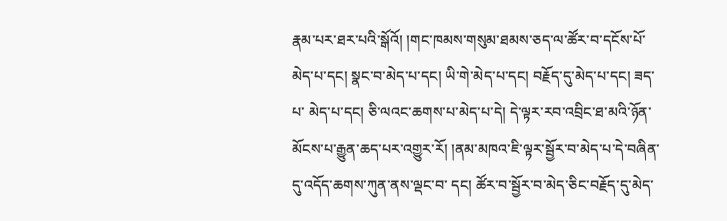རྣམ་པར་ཐར་པའི་སྒོའོ། །གང་ཁམས་གསུམ་ཐམས་ཅད་ལ་ཚོར་བ་དངོས་པོ་མེད་པ་དང། སྣང་བ་མེད་པ་དང། ཡི་གེ་མེད་པ་དང། བརྗོད་དུ་མེད་པ་དང། ཟད་པ་ མེད་པ་དང། ཅི་ལའང་ཆགས་པ་མེད་པ་དེ། དེ་ལྟར་རབ་འབྲིང་ཐ་མའི་ཉོན་མོངས་པ་རྒྱུན་ཆད་པར་འགྱུར་རོ། །ནམ་མཁའ་ཇི་ལྟར་སྦྱོར་བ་མེད་པ་དེ་བཞིན་དུ་འདོད་ཆགས་ཀུན་ནས་ལྡང་བ་ དང། ཚོར་བ་སྦྱོར་བ་མེད་ཅིང་བརྗོད་དུ་མེད་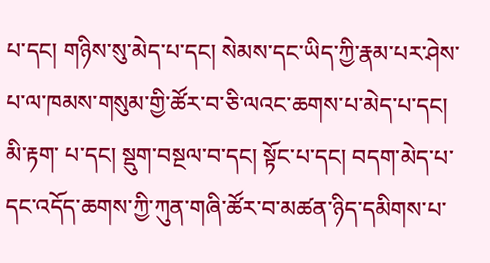པ་དང། གཉིས་སུ་མེད་པ་དང། སེམས་དང་ཡིད་ཀྱི་རྣམ་པར་ཤེས་པ་ལ་ཁམས་གསུམ་གྱི་ཚོར་བ་ཅི་ལའང་ཆགས་པ་མེད་པ་དང། མི་རྟག་ པ་དང། སྡུག་བསྔལ་བ་དང། སྟོང་པ་དང། བདག་མེད་པ་དང་འདོད་ཆགས་ཀྱི་ཀུན་གཞི་ཚོར་བ་མཚན་ཉིད་དམིགས་པ་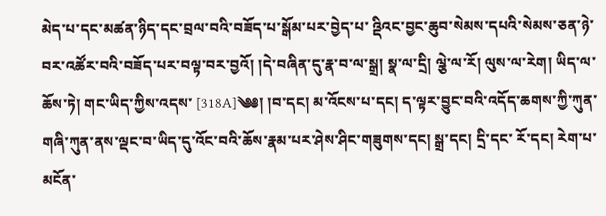མེད་པ་དང་མཚན་ཉིད་དང་བྲལ་བའི་བཟོད་པ་སྒོམ་པར་བྱེད་པ་ འྡིའང་བྱང་ཆུབ་སེམས་དཔའི་སེམས་ཅན་ཉེ་བར་འཚོར་བའི་བཟོད་པར་བལྟ་བར་བྱའོ། །དེ་བཞིན་དུ་རྣ་བ་ལ་སྒྲ། སྣ་ལ་དྲི། ལྕེ་ལ་རོ། ལུས་ལ་རེག། ཡིད་ལ་ཆོས་ཏེ། གང་ཡིད་ཀྱིས་འདས་ [318A]༄༅། །བ་དང། མ་འོངས་པ་དང། ད་ལྟར་བྱུང་བའི་འདོད་ཆགས་ཀྱི་ཀུན་གཞི་ཀུན་ནས་ལྡང་བ་ཡིད་དུ་འོང་བའི་ཆོས་རྣམ་པར་ཤེས་ཤིང་གཟུགས་དང། སྒྲ་དང། དྲི་དང་ རོ་དང། རེག་པ་མངོན་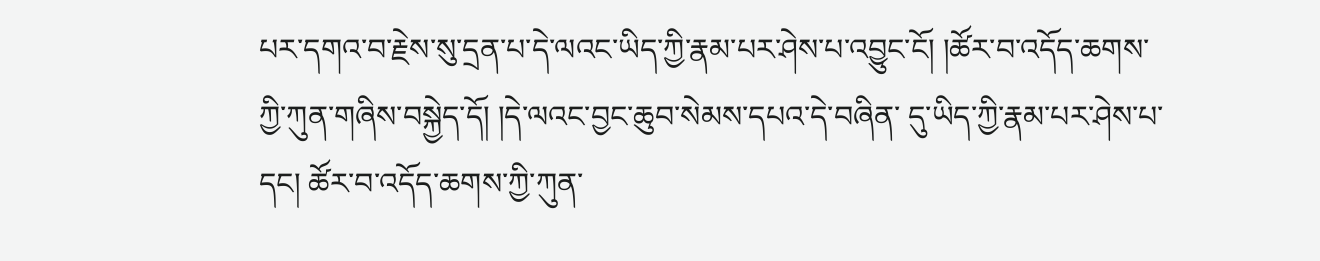པར་དགའ་བ་རྗེས་སུ་དྲན་པ་དེ་ལའང་ཡིད་ཀྱི་རྣམ་པར་ཤེས་པ་འབྱུང་ངོ། །ཚོར་བ་འདོད་ཆགས་ཀྱི་ཀུན་གཞིས་བསྐྱེད་དོ། །དེ་ལའང་བྱང་ཆུབ་སེམས་དཔའ་དེ་བཞིན་ དུ་ཡིད་ཀྱི་རྣམ་པར་ཤེས་པ་དང། ཚོར་བ་འདོད་ཆགས་ཀྱི་ཀུན་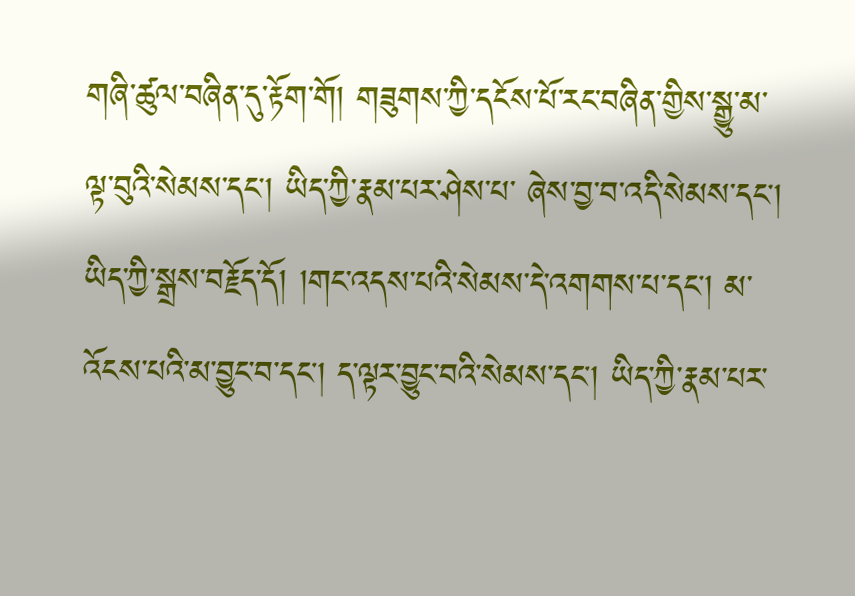གཞི་ཚུལ་བཞིན་དུ་རྟོག་གོ། གཟུགས་ཀྱི་དངོས་པོ་རང་བཞིན་གྱིས་སྒྱུ་མ་ལྟ་བུའི་སེམས་དང། ཡིད་ཀྱི་རྣམ་པར་ཤེས་པ་ ཞེས་བྱ་བ་འདི་སེམས་དང། ཡིད་ཀྱི་སྒྲས་བརྗོད་དོ། །གང་འདས་པའི་སེམས་དེ་འགགས་པ་དང། མ་འོངས་པའི་མ་བྱུང་བ་དང། ད་ལྟར་བྱུང་བའི་སེམས་དང། ཡིད་ཀྱི་རྣམ་པར་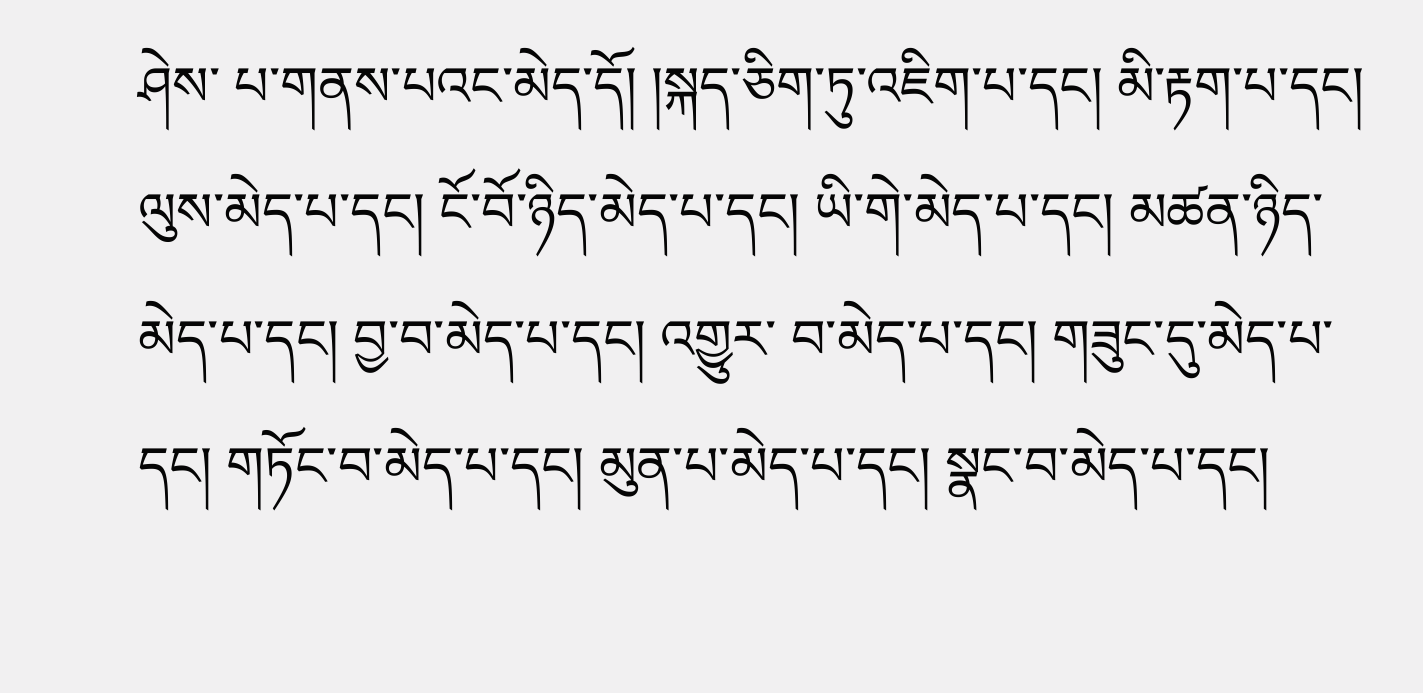ཤེས་ པ་གནས་པའང་མེད་དོ། །སྐད་ཅིག་ཏུ་འཇིག་པ་དང། མི་རྟག་པ་དང། ལུས་མེད་པ་དང། ངོ་བོ་ཉིད་མེད་པ་དང། ཡི་གེ་མེད་པ་དང། མཚན་ཉིད་མེད་པ་དང། བྱ་བ་མེད་པ་དང། འགྱུར་ བ་མེད་པ་དང། གཟུང་དུ་མེད་པ་དང། གཏོང་བ་མེད་པ་དང། མུན་པ་མེད་པ་དང། སྣང་བ་མེད་པ་དང།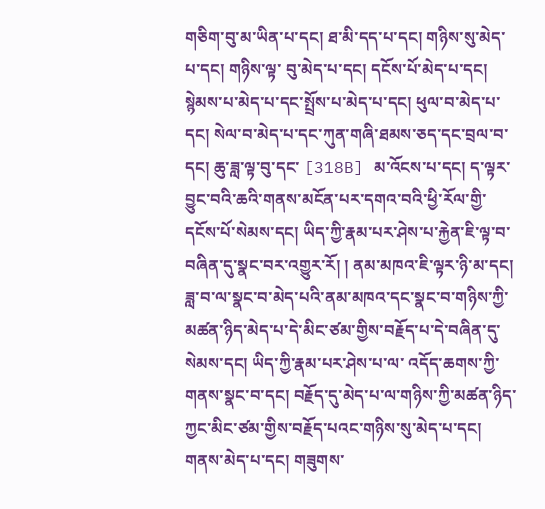གཅིག་བུ་མ་ཡིན་པ་དང། ཐ་མི་དད་པ་དང། གཉིས་སུ་མེད་པ་དང། གཉིས་ལྟ་ བུ་མེད་པ་དང། དངོས་པོ་མེད་པ་དང། སྙེམས་པ་མེད་པ་དང་སྤྲོས་པ་མེད་པ་དང། ཕུལ་བ་མེད་པ་དང། སེལ་བ་མེད་པ་དང་ཀུན་གཞི་ཐམས་ཅད་དང་བྲལ་བ་དང། ཆུ་ཟླ་ལྟ་བུ་དང་ [318B] མ་འོངས་པ་དང། ད་ལྟར་བྱུང་བའི་ཆའི་གནས་མངོན་པར་དགའ་བའི་ཕྱི་རོལ་གྱི་དངོས་པོ་སེམས་དང། ཡིད་ཀྱི་རྣམ་པར་ཤེས་པ་རྐྱེན་ཇི་ལྟ་བ་བཞིན་དུ་སྣང་བར་འགྱུར་རོ། ། ནམ་མཁའ་ཇི་ལྟར་ཉི་མ་དང། ཟླ་བ་ལ་སྣང་བ་མེད་པའི་ནམ་མཁའ་དང་སྣང་བ་གཉིས་ཀྱི་མཚན་ཉིད་མེད་པ་དེ་མིང་ཙམ་གྱིས་བརྗོད་པ་དེ་བཞིན་དུ་སེམས་དང། ཡིད་ཀྱི་རྣམ་པར་ཤེས་པ་ལ་ འདོད་ཆགས་ཀྱི་གནས་སྣང་བ་དང། བརྗོད་དུ་མེད་པ་ལ་གཉིས་ཀྱི་མཚན་ཉིད་ཀྱང་མིང་ཙམ་གྱིས་བརྗོད་པའང་གཉིས་སུ་མེད་པ་དང། གནས་མེད་པ་དང། གཟུགས་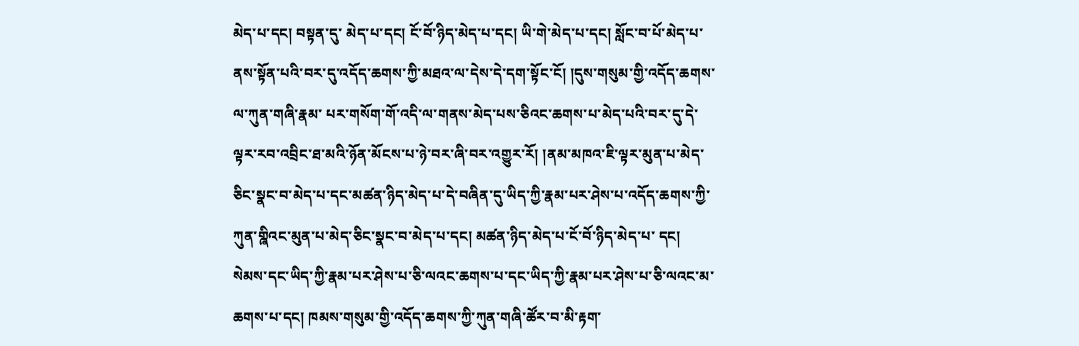མེད་པ་དང། བསྟན་དུ་ མེད་པ་དང། ངོ་བོ་ཉིད་མེད་པ་དང། ཡི་གེ་མེད་པ་དང། སློང་བ་པོ་མེད་པ་ནས་སྟོན་པའི་བར་དུ་འདོད་ཆགས་ཀྱི་མཐའ་ལ་དེས་དེ་དག་སྟོང་ངོ། །དུས་གསུམ་གྱི་འདོད་ཆགས་ལ་ཀུན་གཞི་རྣམ་ པར་གསོག་གོ་འདི་ལ་གནས་མེད་པས་ཅིའང་ཆགས་པ་མེད་པའི་བར་དུ་དེ་ལྟར་རབ་འབྲིང་ཐ་མའི་ཉོན་མོངས་པ་ཉེ་བར་ཞི་བར་འགྱུར་རོ། །ནམ་མཁའ་ཇི་ལྟར་མུན་པ་མེད་ ཅིང་སྣང་བ་མེད་པ་དང་མཚན་ཉིད་མེད་པ་དེ་བཞིན་དུ་ཡིད་ཀྱི་རྣམ་པར་ཤེས་པ་འདོད་ཆགས་ཀྱི་ཀུན་གྮིའང་མུན་པ་མེད་ཅིང་སྣང་བ་མེད་པ་དང། མཚན་ཉིད་མེད་པ་ངོ་བོ་ཉིད་མེད་པ་ དང། སེམས་དང་ཡིད་ཀྱི་རྣམ་པར་ཤེས་པ་ཅི་ལའང་ཆགས་པ་དང་ཡིད་ཀྱི་རྣམ་པར་ཤེས་པ་ཅི་ལའང་མ་ཆགས་པ་དང། ཁམས་གསུམ་གྱི་འདོད་ཆགས་ཀྱི་ཀུན་གཞི་ཚོར་བ་མི་རྟག་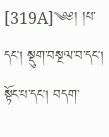[319A]༄༅། །པ་དང། སྡུག་བསྔལ་བ་དང། སྟོང་པ་དང། བདག་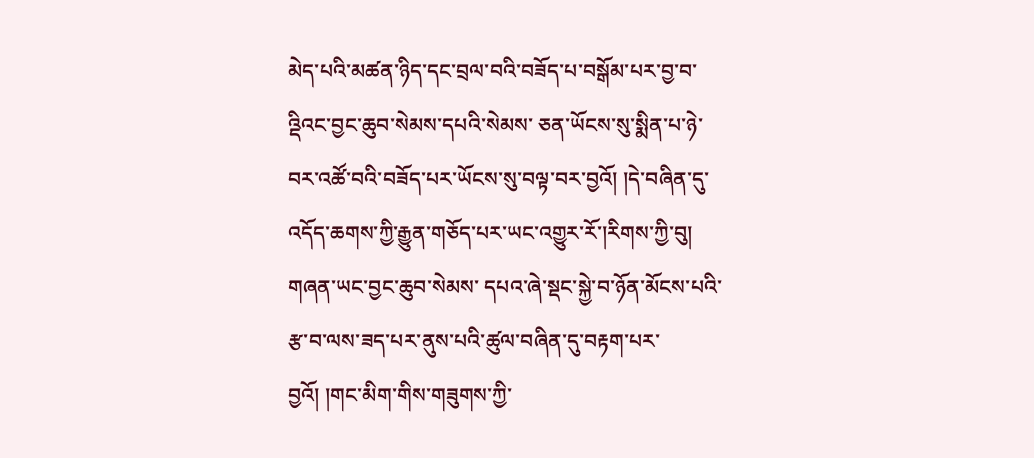མེད་པའི་མཚན་ཉིད་དང་བྲལ་བའི་བཟོད་པ་བསྒོམ་པར་བྱ་བ་འྡིའང་བྱང་ཆུབ་སེམས་དཔའི་སེམས་ ཅན་ཡོངས་སུ་སྨིན་པ་ཉེ་བར་འཚོ་བའི་བཟོད་པར་ཡོངས་སུ་བལྟ་བར་བྱའོ། །དེ་བཞིན་དུ་འདོད་ཆགས་ཀྱི་རྒྱུན་གཅོད་པར་ཡང་འགྱུར་རོ་།རིགས་ཀྱི་བུ། གཞན་ཡང་བྱང་ཆུབ་སེམས་ དཔའ་ཞེ་སྡང་སྐྱེ་བ་ཉོན་མོངས་པའི་རྩ་བ་ལས་ཟད་པར་ནུས་པའི་ཚུལ་བཞིན་དུ་བརྟག་པར་བྱའོ། །གང་མིག་གིས་གཟུགས་ཀྱི་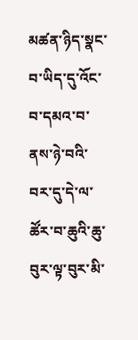མཚན་ཉིད་སྣང་བ་ཡིད་དུ་འོང་བ་དམའ་བ་ནས་ཉེ་བའི་ བར་དུ་དེ་ལ་ཚོར་བ་ཆུའི་ཆུ་བུར་ལྟ་བུར་མི་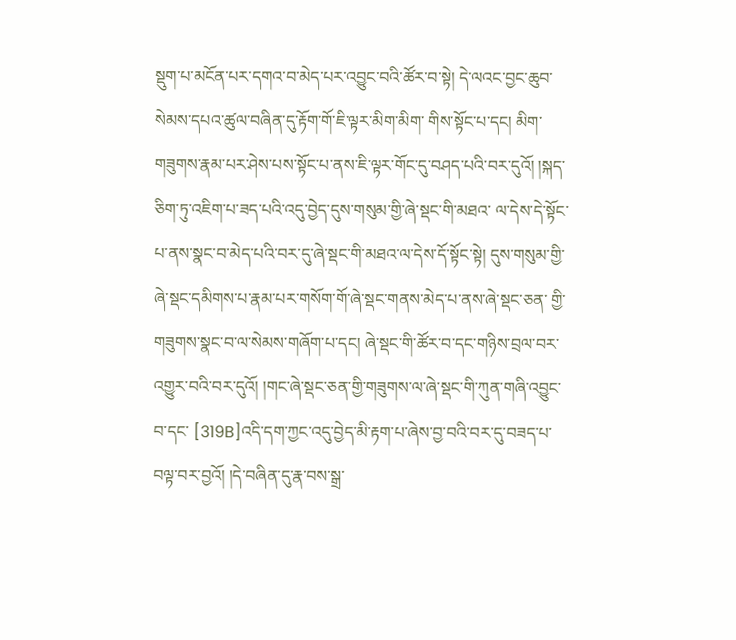སྡུག་པ་མངོན་པར་དགའ་བ་མེད་པར་འབྱུང་བའི་ཚོར་བ་སྟེ། དེ་ལའང་བྱང་ཆུབ་སེམས་དཔའ་ཚུལ་བཞིན་དུ་རྟོག་གོ་ཇི་ལྟར་མིག་མིག་ གིས་སྟོང་པ་དང། མིག་གཟུགས་རྣམ་པར་ཤེས་པས་སྟོང་པ་ནས་ཇི་ལྟར་གོང་དུ་བཤད་པའི་བར་དུའོ། །སྐད་ཅིག་ཏུ་འཇིག་པ་ཟད་པའི་འདུ་བྱེད་དུས་གསུམ་གྱི་ཞེ་སྡང་གི་མཐའ་ ལ་དེས་དེ་སྟོང་པ་ནས་སྣང་བ་མེད་པའི་བར་དུ་ཞེ་སྡང་གི་མཐའ་ལ་དེས་དོ་སྟོང་སྟེ། དུས་གསུམ་གྱི་ཞེ་སྡང་དམིགས་པ་རྣམ་པར་གསོག་གོ་ཞེ་སྡང་གནས་མེད་པ་ནས་ཞེ་སྡང་ཅན་ གྱི་གཟུགས་སྣང་བ་ལ་སེམས་གཞོག་པ་དང། ཞེ་སྡང་གི་ཚོར་བ་དང་གཉིས་བྲལ་བར་འགྱུར་བའི་བར་དུའོ། །གང་ཞེ་སྡང་ཅན་གྱི་གཟུགས་ལ་ཞེ་སྡང་གི་ཀུན་གཞི་འབྱུང་བ་དང་ [319B]འདི་དག་ཀྱང་འདུ་བྱེད་མི་རྟག་པ་ཞེས་བྱ་བའི་བར་དུ་བཟད་པ་བལྟ་བར་བྱའོ། །དེ་བཞིན་དུ་རྣ་བས་སྒྲ་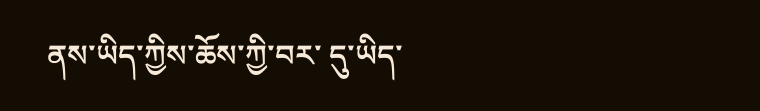ནས་ཡིད་ཀྱིས་ཆོས་ཀྱི་བར་ དུ་ཡིད་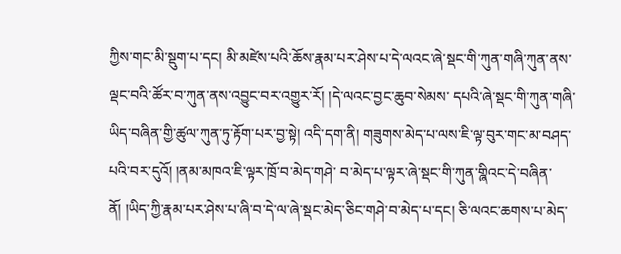ཀྱིས་གང་མི་སྡུག་པ་དང། མི་མཛེས་པའི་ཆོས་རྣམ་པར་ཤེས་པ་དེ་ལའང་ཞེ་སྡང་གི་ཀུན་གཞི་ཀུན་ནས་ལྡང་བའི་ཚོར་བ་ཀུན་ནས་འབྱུང་བར་འགྱུར་རོ། །དེ་ལའང་བྱང་ཆུབ་སེམས་ དཔའི་ཞེ་སྡང་གི་ཀུན་གཞི་ཡིད་བཞིན་གྱི་ཚུལ་ཀུན་ཏུ་རྟོག་པར་བྱ་སྟེ། འདི་དག་ནི། གཟུགས་མེད་པ་ལས་ཇི་ལྟ་བུར་གང་མ་བཤད་པའི་བར་དུའོ། །ནམ་མཁའ་ཇི་ལྟར་ཁྲོ་བ་མེད་གཤེ་ བ་མེད་པ་ལྟར་ཞེ་སྡང་གི་ཀུན་གྮིའང་དེ་བཞིན་ནོ། །ཡིད་ཀྱི་རྣམ་པར་ཤེས་པ་ཞི་བ་དེ་ལ་ཞེ་སྡང་མེད་ཅིང་གཤེ་བ་མེད་པ་དང། ཅི་ལའང་ཆགས་པ་མེད་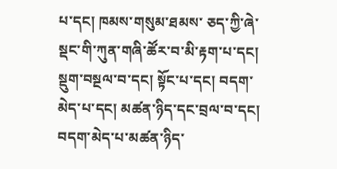པ་དང། ཁམས་གསུམ་ཐམས་ ཅད་ཀྱི་ཞེ་སྡང་གི་ཀུན་གཞི་ཚོར་བ་མི་རྟག་པ་དང། སྡུག་བསྔལ་བ་དང། སྟོང་པ་དང། བདག་མེད་པ་དང། མཚན་ཉིད་དང་བྲལ་བ་དང། བདག་མེད་པ་མཚན་ཉིད་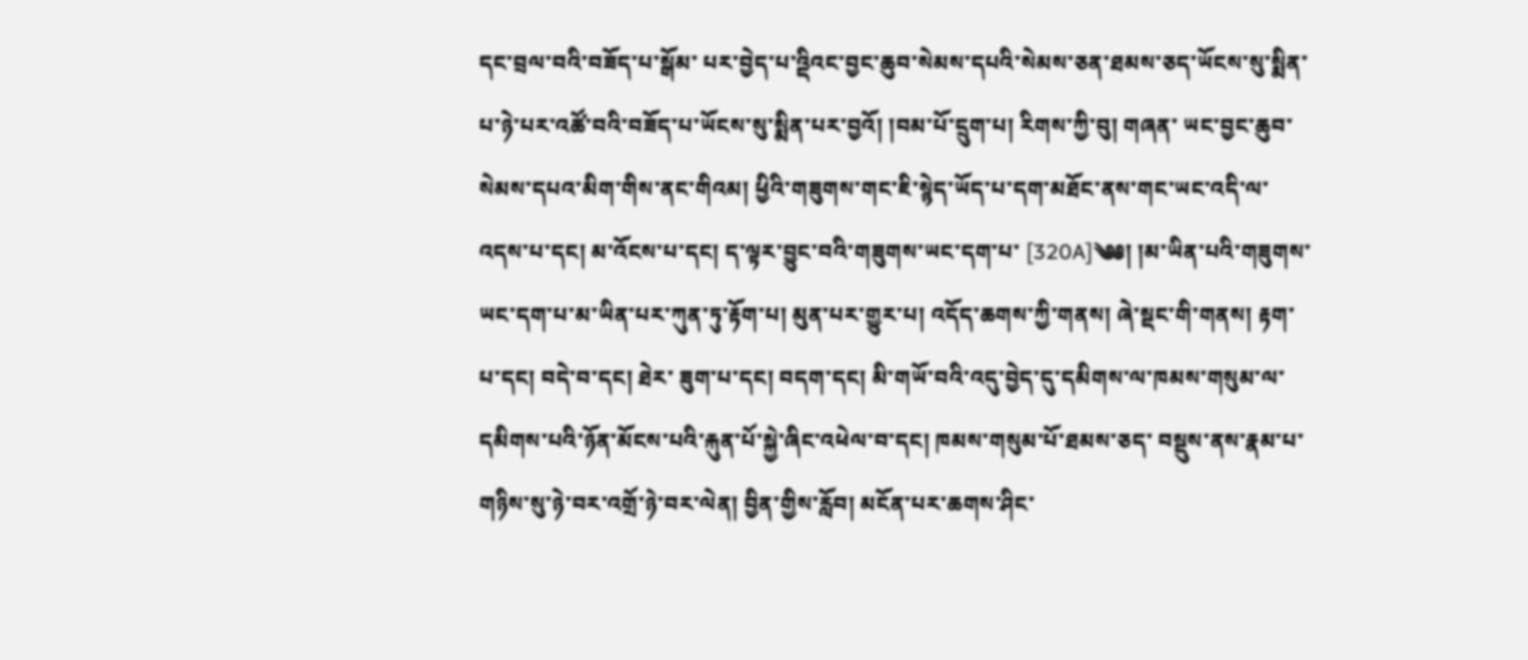དང་བྲལ་བའི་བཟོད་པ་སྒོམ་ པར་བྱེད་པ་འྡིའང་བྱང་ཆུབ་སེམས་དཔའི་སེམས་ཅན་ཐམས་ཅད་ཡོངས་སུ་སྨིན་པ་ཉེ་པར་འཚོ་བའི་བཟོད་པ་ཡོངས་སུ་སྨིན་པར་བྱའོ། །བམ་པོ་དྲུག་པ། རིགས་ཀྱི་བུ། གཞན་ ཡང་བྱང་ཆུབ་སེམས་དཔའ་མིག་གིས་ནང་གིའམ། ཕྱིའི་གཟུགས་གང་ཇི་སྙེད་ཡོད་པ་དག་མཐོང་ནས་གང་ཡང་འདི་ལ་འདས་པ་དང། མ་འོངས་པ་དང། ད་ལྟར་བྱུང་བའི་གཟུགས་ཡང་དག་པ་ [320A]༄༅། །མ་ཡིན་པའི་གཟུགས་ཡང་དག་པ་མ་ཡིན་པར་ཀུན་ཏུ་རྟོག་པ། མུན་པར་གྱུར་པ། འདོད་ཆགས་ཀྱི་གནས། ཞེ་སྡང་གི་གནས། རྟག་པ་དང། བདེ་བ་དང། ཐེར་ ཟུག་པ་དང། བདག་དང། མི་གཡོ་བའི་འདུ་བྱེད་དུ་དམིགས་ལ་ཁམས་གསུམ་ལ་དམིགས་པའི་ཉོན་མོངས་པའི་རྐུན་པོ་སྐྱེ་ཞིང་འཕེལ་བ་དང། ཁམས་གསུམ་པོ་ཐམས་ཅད་ བསྡུས་ནས་རྣམ་པ་གཉིས་སུ་ཉེ་བར་འགྲོ་ཉེ་བར་ལེན། བྱིན་གྱིས་རློབ། མངོན་པར་ཆགས་ཤིང་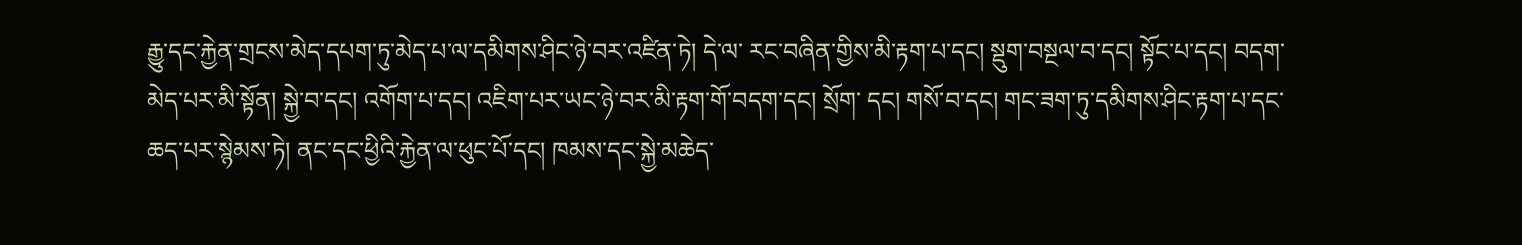རྒྱུ་དང་རྐྱེན་གྲངས་མེད་དཔག་ཏུ་མེད་པ་ལ་དམིགས་ཤིང་ཉེ་བར་འཛིན་ཏེ། དེ་ལ་ རང་བཞིན་གྱིས་མི་རྟག་པ་དང། སྡུག་བསྔལ་བ་དང། སྟོང་པ་དང། བདག་མེད་པར་མི་སྟོན། སྐྱེ་བ་དང། འགོག་པ་དང། འཇིག་པར་ཡང་ཉེ་བར་མི་རྟག་གོ་བདག་དང། སྲོག་ དང། གསོ་བ་དང། གང་ཟག་ཏུ་དམིགས་ཤིང་རྟག་པ་དང་ཆད་པར་སྙེམས་ཏེ། ནང་དང་ཕྱིའི་རྐྱེན་ལ་ཕུང་པོ་དང། ཁམས་དང་སྐྱེ་མཆེད་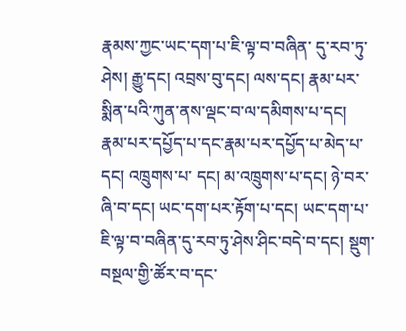རྣམས་ཀྱང་ཡང་དག་པ་ཇི་ལྟ་བ་བཞིན་ དུ་རབ་ཏུ་ཤེས། རྒྱུ་དང། འབྲས་བུ་དང། ལས་དང། རྣམ་པར་སྨིན་པའི་ཀུན་ནས་ལྡང་བ་ལ་དམིགས་པ་དང། རྣམ་པར་དཔྱོད་པ་དང་རྣམ་པར་དཔྱོད་པ་མེད་པ་དང། འཁྲུགས་པ་ དང། མ་འཁྲུགས་པ་དང། ཉེ་བར་ཞི་བ་དང། ཡང་དག་པར་རྟོག་པ་དང། ཡང་དག་པ་ཇི་ལྟ་བ་བཞིན་དུ་རབ་ཏུ་ཤེས་ཤིང་བདེ་བ་དང། སྡུག་བསྔལ་གྱི་ཚོར་བ་དང་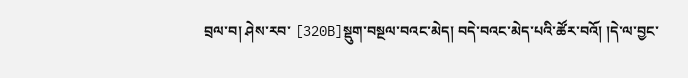བྲལ་བ། ཤེས་རབ་ [320B]སྡུག་བསྔལ་བའང་མེད། བདེ་བའང་མེད་པའི་ཚོར་བའོ། །དེ་ལ་བྱང་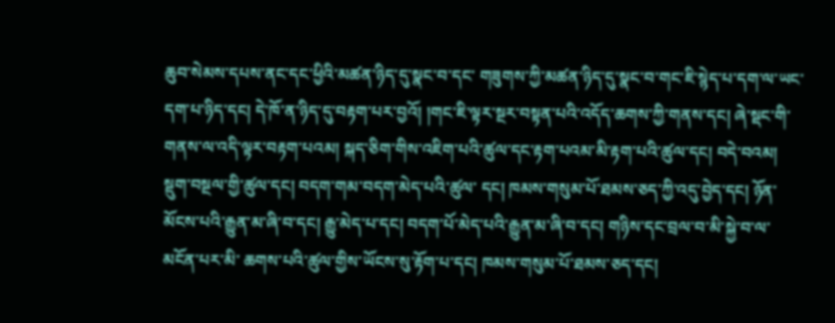ཆུབ་སེམས་དཔས་ནང་དང་ཕྱིའི་མཚན་ཉིད་དུ་སྣང་བ་དང་ གཟུགས་ཀྱི་མཚན་ཉིད་དུ་སྣང་བ་གང་ཇི་སྙེད་པ་དག་ལ་ཡང་དག་པ་ཉིད་དང། དེ་ཁོ་ན་ཉིད་དུ་བརྟག་པར་བྱའོ། །གང་ཇི་ལྟར་སྔར་བསྟན་པའི་འདོད་ཆགས་ཀྱི་གནས་དང། ཞེ་སྡང་གི་ གནས་ལ་འདི་ལྟར་བརྟག་པའམ། སྐད་ཅིག་གིས་འཇིག་པའི་ཚུལ་དང་རྟག་པའམ་མི་རྟག་པའི་ཚུལ་དང། བདེ་བའམ། སྡུག་བསྔལ་གྱི་ཚུལ་དང། བདག་གམ་བདག་མེད་པའི་ཚུལ་ དང། ཁམས་གསུམ་པོ་ཐམས་ཅད་ཀྱི་འདུ་བྱེད་དང། ཉོན་མོངས་པའི་རྒྱུན་མ་ཞི་བ་དང། རྒྱུ་མེད་པ་དང། བདག་པོ་མེད་པའི་རྒྱུན་མ་ཞི་བ་དང། གཉིས་དང་བྲལ་བ་མི་སྐྱེ་བ་ལ་མངོན་པར་མི་ ཆགས་པའི་ཚུལ་གྱིས་ཡོངས་སུ་རྟོག་པ་དང། ཁམས་གསུམ་པོ་ཐམས་ཅད་དང།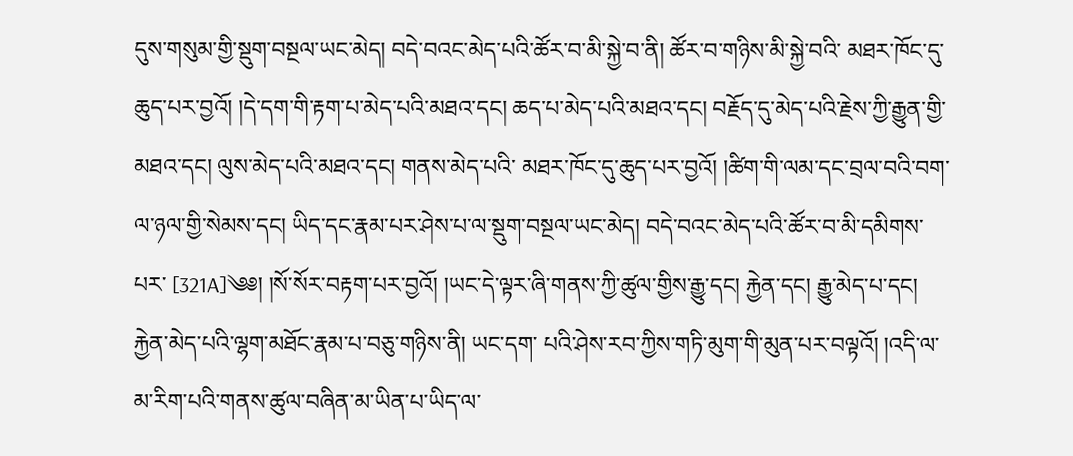དུས་གསུམ་གྱི་སྡུག་བསྔལ་ཡང་མེད། བདེ་བའང་མེད་པའི་ཚོར་བ་མི་སྐྱེ་བ་ནི། ཚོར་བ་གཉིས་མི་སྐྱེ་བའི་ མཐར་ཁོང་དུ་ཆུད་པར་བྱའོ། །དེ་དག་གི་རྟག་པ་མེད་པའི་མཐའ་དང། ཆད་པ་མེད་པའི་མཐའ་དང། བརྗོད་དུ་མེད་པའི་རྗེས་ཀྱི་རྒྱུན་གྱི་མཐའ་དང། ལུས་མེད་པའི་མཐའ་དང། གནས་མེད་པའི་ མཐར་ཁོང་དུ་ཆུད་པར་བྱའོ། །ཚིག་གི་ལམ་དང་བྲལ་བའི་བག་ལ་ཉལ་གྱི་སེམས་དང། ཡིད་དང་རྣམ་པར་ཤེས་པ་ལ་སྡུག་བསྔལ་ཡང་མེད། བདེ་བའང་མེད་པའི་ཚོར་བ་མི་དམིགས་པར་ [321A]༄༅། །སོ་སོར་བརྟག་པར་བྱའོ། །ཡང་དེ་ལྟར་ཞི་གནས་ཀྱི་ཚུལ་གྱིས་རྒྱུ་དང། རྐྱེན་དང། རྒྱུ་མེད་པ་དང། རྐྱེན་མེད་པའི་ལྷག་མཐོང་རྣམ་པ་བཅུ་གཉིས་ནི། ཡང་དག་ པའི་ཤེས་རབ་ཀྱིས་གཏི་མུག་གི་མུན་པར་བལྟའོ། །འདི་ལ་མ་རིག་པའི་གནས་ཚུལ་བཞིན་མ་ཡིན་པ་ཡིད་ལ་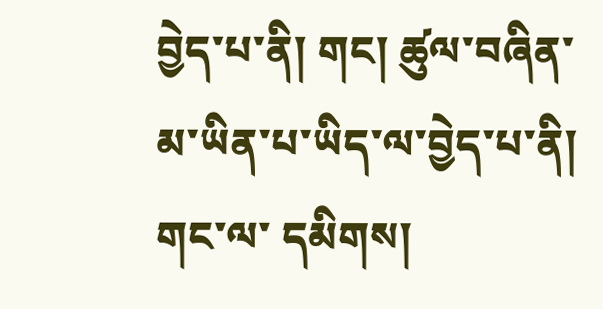བྱེད་པ་ནི། གང། ཚུལ་བཞིན་མ་ཡིན་པ་ཡིད་ལ་བྱེད་པ་ནི། གང་ལ་ དམིགས།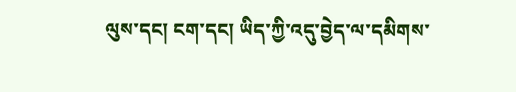ལུས་དང། ངག་དང། ཡིད་ཀྱི་འདུ་བྱེད་ལ་དམིགས་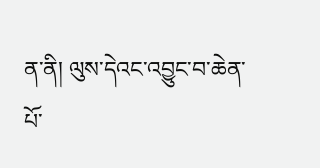ན་ནི། ལུས་དེའང་འབྱུང་བ་ཆེན་པོ་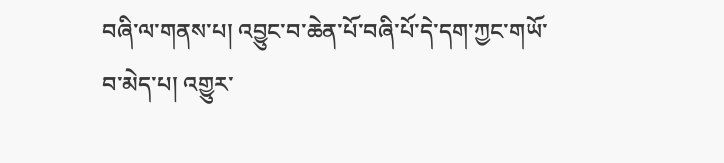བཞི་ལ་གནས་པ། འབྱུང་བ་ཆེན་པོ་བཞི་པོ་དེ་དག་ཀྱང་གཡོ་བ་མེད་པ། འགྱུར་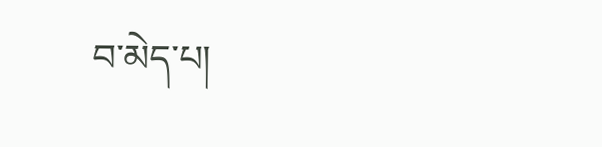བ་མེད་པ།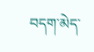བདག་མེད་